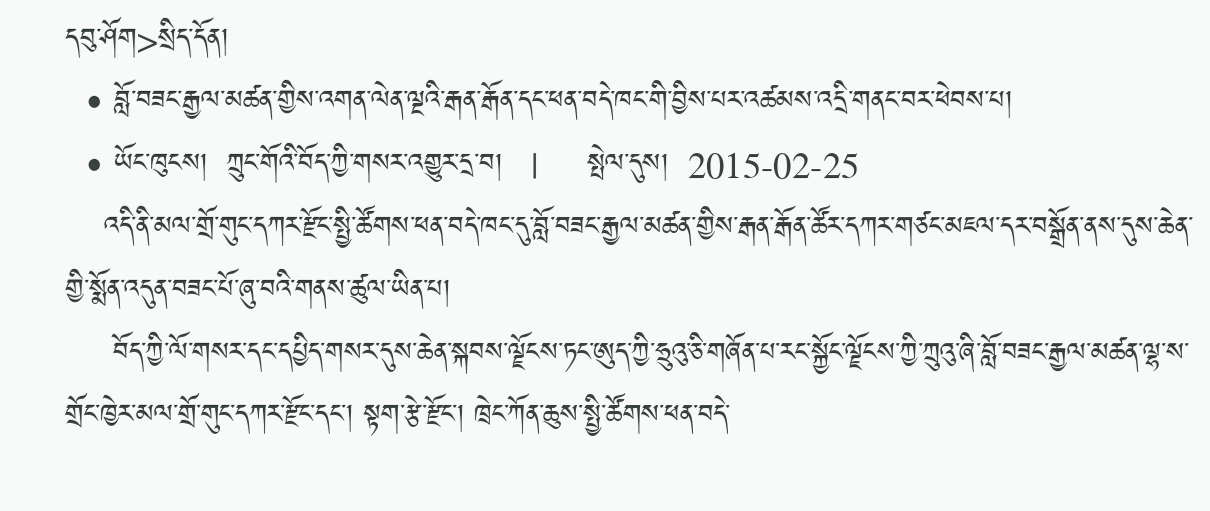དབུ་ཤོག>སྲིད་དོན།
  • བློ་བཟང་རྒྱལ་མཚན་གྱིས་འགན་ལེན་ལྔའི་རྒན་རྒོན་དང་ཕན་བདེ་ཁང་གི་བྱིས་པར་འཚམས་འདྲི་གནང་བར་ཕེབས་པ།
  • ཡོང་ཁུངས།  ཀྲུང་གོའི་བོད་ཀྱི་གསར་འགྱུར་དྲ་བ།   |     སྤེལ་དུས།  2015-02-25
    འདི་ནི་མལ་གྲོ་གུང་དཀར་རྫོང་སྤྱི་ཚོགས་ཕན་བདེ་ཁང་དུ་བློ་བཟང་རྒྱལ་མཚན་གྱིས་རྒན་རྒོན་ཚོར་དཀར་གཙང་མཇལ་དར་བསྒྲོན་ནས་དུས་ཆེན་གྱི་སྨོན་འདུན་བཟང་པོ་ཞུ་བའི་གནས་ཚུལ་ཡིན་པ།
     བོད་ཀྱི་ལོ་གསར་དང་དཔྱིད་གསར་དུས་ཆེན་སྐབས་ལྗོངས་ཏང་ཨུད་ཀྱི་ཧྲུའུ་ཅི་གཞོན་པ་རང་སྐྱོང་ལྗོངས་ཀྱི་ཀྲུའུ་ཞི་བློ་བཟང་རྒྱལ་མཚན་ལྷ་ས་གྲོང་ཁྱེར་མལ་གྲོ་གུང་དཀར་རྫོང་དང་། སྟག་རྩེ་རྫོང་། ཁྲེང་ཀོན་ཆུས་སྤྱི་ཚོགས་ཕན་བདེ་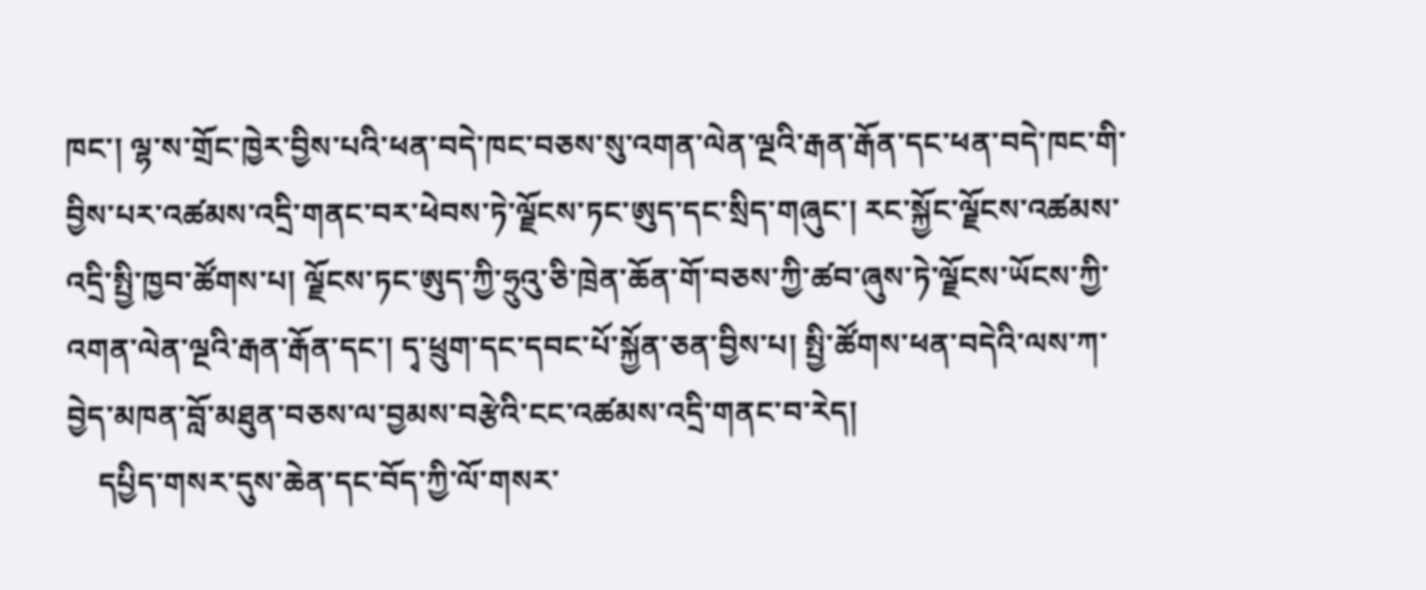ཁང་། ལྷ་ས་གྲོང་ཁྱེར་བྱིས་པའི་ཕན་བདེ་ཁང་བཅས་སུ་འགན་ལེན་ལྔའི་རྒན་རྒོན་དང་ཕན་བདེ་ཁང་གི་བྱིས་པར་འཚམས་འདྲི་གནང་བར་ཕེབས་ཏེ་ལྗོངས་ཏང་ཨུད་དང་སྲིད་གཞུང་། རང་སྐྱོང་ལྗོངས་འཚམས་འདྲི་སྤྱི་ཁྱབ་ཚོགས་པ། ལྗོངས་ཏང་ཨུད་ཀྱི་ཧྲུའུ་ཅི་ཁྲེན་ཆོན་གོ་བཅས་ཀྱི་ཚབ་ཞུས་ཏེ་ལྗོངས་ཡོངས་ཀྱི་འགན་ལེན་ལྔའི་རྒན་རྒོན་དང་། དྭ་ཕྲུག་དང་དབང་པོ་སྐྱོན་ཅན་བྱིས་པ། སྤྱི་ཚོགས་ཕན་བདེའི་ལས་ཀ་བྱེད་མཁན་བློ་མཐུན་བཅས་ལ་བྱམས་བརྩེའི་ངང་འཚམས་འདྲི་གནང་བ་རེད།
    དཔྱིད་གསར་དུས་ཆེན་དང་བོད་ཀྱི་ལོ་གསར་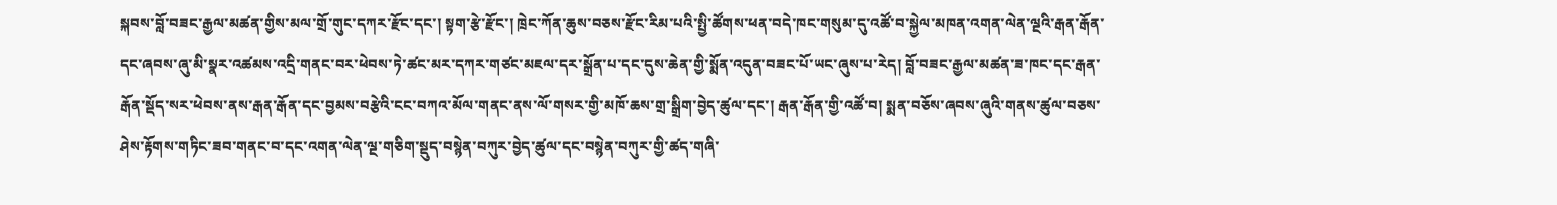སྐབས་བློ་བཟང་རྒྱལ་མཚན་གྱིས་མལ་གྲོ་གུང་དཀར་རྫོང་དང་། སྟག་རྩེ་རྫོང་། ཁྲེང་ཀོན་ཆུས་བཅས་རྫོང་རིམ་པའི་སྤྱི་ཚོགས་ཕན་བདེ་ཁང་གསུམ་དུ་འཚོ་བ་སྐྱེལ་མཁན་འགན་ལེན་ལྔའི་རྒན་རྒོན་དང་ཞབས་ཞུ་མི་སྣར་འཚམས་འདྲི་གནང་བར་ཕེབས་ཏེ་ཚང་མར་དཀར་གཙང་མཇལ་དར་སྒྲོན་པ་དང་དུས་ཆེན་གྱི་སྨོན་འདུན་བཟང་པོ་ཡང་ཞུས་པ་རེད། བློ་བཟང་རྒྱལ་མཚན་ཟ་ཁང་དང་རྒན་རྒོན་སྡོད་སར་ཕེབས་ནས་རྒན་རྒོན་དང་བྱམས་བརྩེའི་ངང་བཀའ་མོལ་གནང་ནས་ལོ་གསར་གྱི་མཁོ་ཆས་གྲ་སྒྲིག་བྱེད་ཚུལ་དང་། རྒན་རྒོན་གྱི་འཚོ་བ། སྨན་བཅོས་ཞབས་ཞུའི་གནས་ཚུལ་བཅས་ཤེས་རྟོགས་གཏིང་ཟབ་གནང་བ་དང་འགན་ལེན་ལྔ་གཅིག་སྡུད་བསྙེན་བཀུར་བྱེད་ཚུལ་དང་བསྙེན་བཀུར་གྱི་ཚད་གཞི་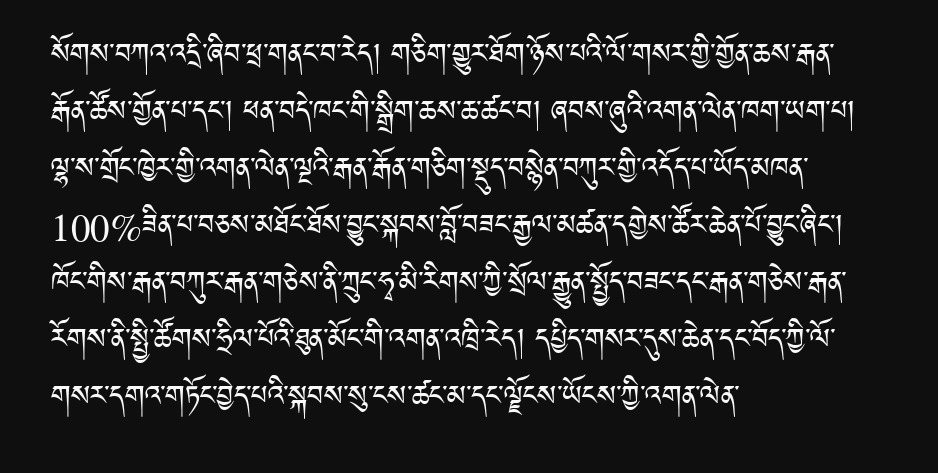སོགས་བཀའ་འདྲི་ཞིབ་ཕྲ་གནང་བ་རེད། གཅིག་གྱུར་ཐོག་ཉོས་པའི་ལོ་གསར་གྱི་གྱོན་ཆས་རྒན་རྒོན་ཚོས་གྱོན་པ་དང་། ཕན་བདེ་ཁང་གི་སྒྲིག་ཆས་ཆ་ཚང་བ། ཞབས་ཞུའི་འགན་ལེན་ཁག་ཡག་པ། ལྷ་ས་གྲོང་ཁྱེར་གྱི་འགན་ལེན་ལྔའི་རྒན་རྒོན་གཅིག་སྡུད་བསྙེན་བཀུར་གྱི་འདོད་པ་ཡོད་མཁན་100%ཟིན་པ་བཅས་མཐོང་ཐོས་བྱུང་སྐབས་བློ་བཟང་རྒྱལ་མཚན་དགྱེས་ཚོར་ཆེན་པོ་བྱུང་ཞིང་། ཁོང་གིས་རྒན་བཀུར་རྒན་གཅེས་ནི་ཀྲུང་ཧྭ་མི་རིགས་ཀྱི་སྲོལ་རྒྱུན་སྤྱོད་བཟང་དང་རྒན་གཅེས་རྒན་རོགས་ནི་སྤྱི་ཚོགས་ཧྲིལ་པོའི་ཐུན་མོང་གི་འགན་འཁྲི་རེད། དཔྱིད་གསར་དུས་ཆེན་དང་བོད་ཀྱི་ལོ་གསར་དགའ་གཏོང་བྱེད་པའི་སྐབས་སུ་ངས་ཚང་མ་དང་ལྗོངས་ཡོངས་ཀྱི་འགན་ལེན་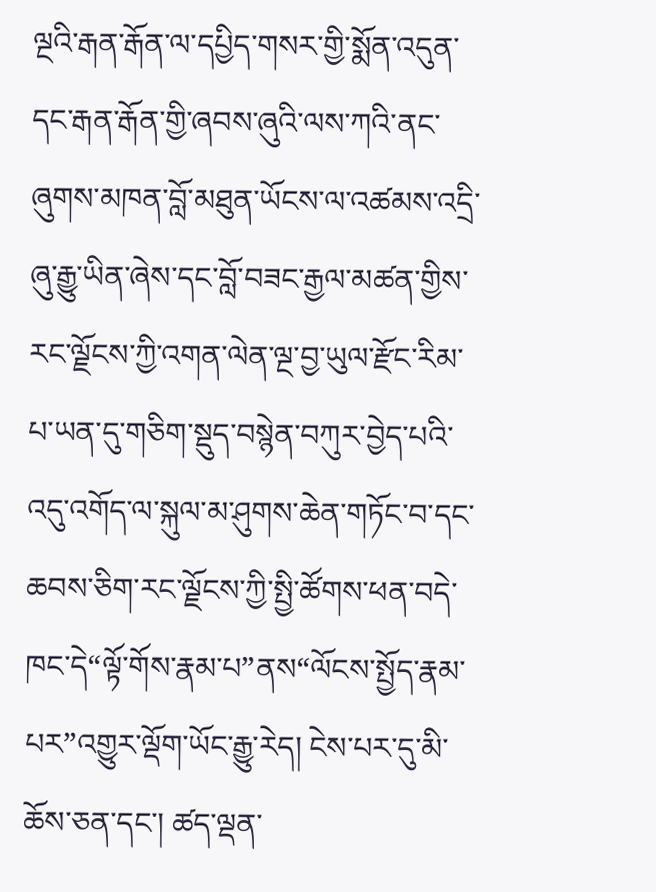ལྔའི་རྒན་རྒོན་ལ་དཔྱིད་གསར་གྱི་སྨོན་འདུན་དང་རྒན་རྒོན་གྱི་ཞབས་ཞུའི་ལས་ཀའི་ནང་ཞུགས་མཁན་བློ་མཐུན་ཡོངས་ལ་འཚམས་འདྲི་ཞུ་རྒྱུ་ཡིན་ཞེས་དང་བློ་བཟང་རྒྱལ་མཚན་གྱིས་རང་ལྗོངས་ཀྱི་འགན་ལེན་ལྔ་བྱ་ཡུལ་རྫོང་རིམ་པ་ཡན་དུ་གཅིག་སྡུད་བསྙེན་བཀུར་བྱེད་པའི་འདུ་འགོད་ལ་སྐུལ་མ་ཤུགས་ཆེན་གཏོང་བ་དང་ཆབས་ཅིག་རང་ལྗོངས་ཀྱི་སྤྱི་ཚོགས་ཕན་བདེ་ཁང་དེ“ལྟོ་གོས་རྣམ་པ”ནས“ལོངས་སྤྱོད་རྣམ་པར”འགྱུར་ལྡོག་ཡོང་རྒྱུ་རེད། ངེས་པར་དུ་མི་ཆོས་ཅན་དང་། ཚད་ལྡན་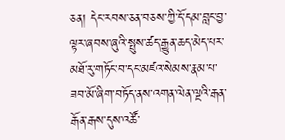ཅན། དེང་རབས་ཅན་བཅས་ཀྱི་དོ་དམ་བླང་བྱ་ལྟར་ཞབས་ཞུའི་སྤུས་ཚད་རྒྱུན་ཆད་མེད་པར་མཐོ་རུ་གཏོང་བ་དང་མཛའ་སེམས་རྣམ་པ་ཟབ་མོ་ཞིག་བཏོད་ནས་འགན་ལེན་ལྔའི་རྒན་རྒོན་རྒས་དུས་འཚོ་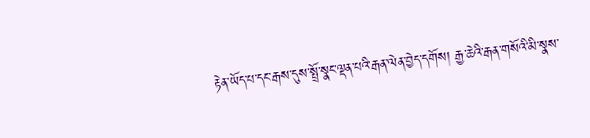རྟེན་ཡོད་པ་དང་རྒས་དུས་སྤྲོ་སྣང་ལྡན་པའི་རྒན་ལེན་བྱེད་དགོས། རྒྱ་ཆེའི་རྒན་གསོའི་མི་སྣས་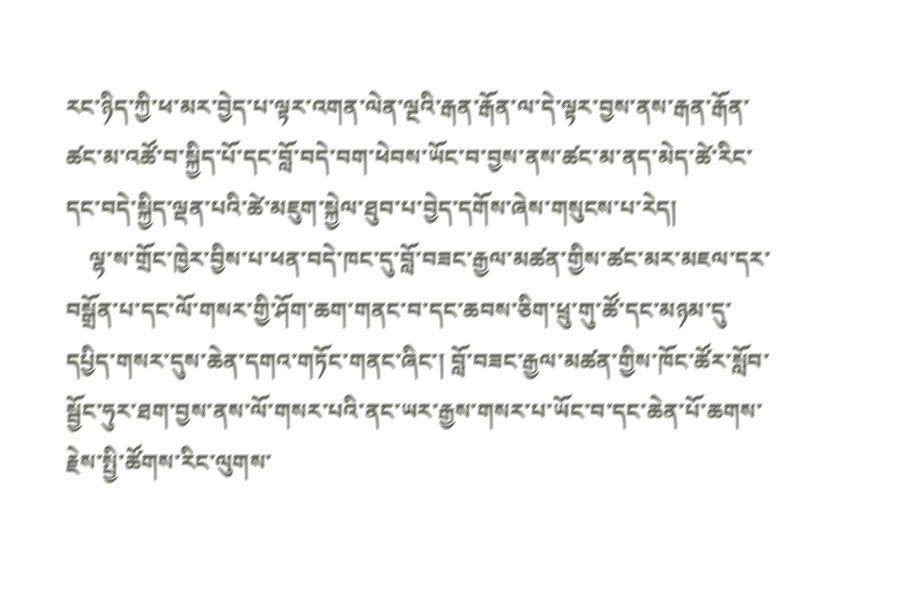རང་ཉིད་ཀྱི་ཕ་མར་བྱེད་པ་ལྟར་འགན་ལེན་ལྔའི་རྒན་རྒོན་ལ་དེ་ལྟར་བྱས་ནས་རྒན་རྒོན་ཚང་མ་འཚོ་བ་སྐྱིད་པོ་དང་བློ་བདེ་བག་ཕེབས་ཡོང་བ་བྱས་ནས་ཚང་མ་ནད་མེད་ཚེ་རིང་དང་བདེ་སྐྱིད་ལྡན་པའི་ཚེ་མཇུག་སྐྱེལ་ཐུབ་པ་བྱེད་དགོས་ཞེས་གསུངས་པ་རེད།
    ལྷ་ས་གྲོང་ཁྱེར་བྱིས་པ་ཕན་བདེ་ཁང་དུ་བློ་བཟང་རྒྱལ་མཚན་གྱིས་ཚང་མར་མཇལ་དར་བསྒྲོན་པ་དང་ལོ་གསར་གྱི་ཤོག་ཆག་གནང་བ་དང་ཆབས་ཅིག་ཕྲུ་གུ་ཚོ་དང་མཉམ་དུ་དཔྱིད་གསར་དུས་ཆེན་དགའ་གཏོང་གནང་ཞིང་། བློ་བཟང་རྒྱལ་མཚན་གྱིས་ཁོང་ཚོར་སློབ་སྦྱོང་ཧུར་ཐག་བྱས་ནས་ལོ་གསར་པའི་ནང་ཡར་རྒྱས་གསར་པ་ཡོང་བ་དང་ཆེན་པོ་ཆགས་རྗེས་སྤྱི་ཚོགས་རིང་ལུགས་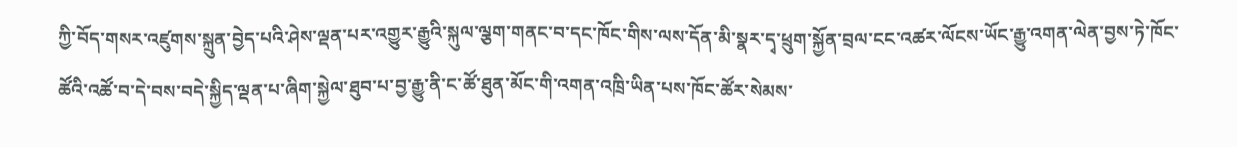ཀྱི་བོད་གསར་འཛུགས་སྐྲུན་བྱེད་པའི་ཤེས་ལྡན་པར་འགྱུར་རྒྱུའི་སྐུལ་ལྕག་གནང་བ་དང་ཁོང་གིས་ལས་དོན་མི་སྣར་དྭ་ཕྲུག་སྐྱོན་བྲལ་ངང་འཚར་ལོངས་ཡོང་རྒྱུ་འགན་ལེན་བྱས་ཏེ་ཁོང་ཚོའི་འཚོ་བ་དེ་བས་བདེ་སྐྱིད་ལྡན་པ་ཞིག་སྐྱེལ་ཐུབ་པ་བྱ་རྒྱུ་ནི་ང་ཚོ་ཐུན་མོང་གི་འགན་འཁྲི་ཡིན་པས་ཁོང་ཚོར་སེམས་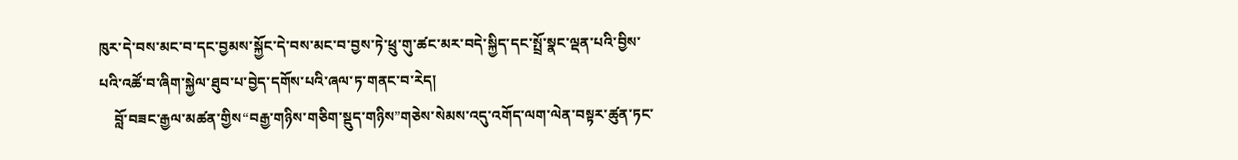ཁུར་དེ་བས་མང་བ་དང་བྱམས་སྐྱོང་དེ་བས་མང་བ་བྱས་ཏེ་ཕྲུ་གུ་ཚང་མར་བདེ་སྐྱིད་དང་སྤྲོ་སྣང་ལྡན་པའི་བྱིས་པའི་འཚོ་བ་ཞིག་སྐྱེལ་ཐུབ་པ་བྱེད་དགོས་པའི་ཞལ་ཏ་གནང་བ་རེད།
    བློ་བཟང་རྒྱལ་མཚན་གྱིས“བརྒྱ་གཉིས་གཅིག་སྡུད་གཉིས”གཅེས་སེམས་འདུ་འགོད་ལག་ལེན་བསྟར་ཚུན་ཏང་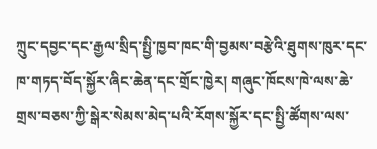ཀྲུང་དབྱང་དང་རྒྱལ་སྲིད་སྤྱི་ཁྱབ་ཁང་གི་བྱམས་བརྩེའི་ཐུགས་ཁུར་དང་ཁ་གཏད་བོད་སྐྱོར་ཞིང་ཆེན་དང་གྲོང་ཁྱེར། གཞུང་ཁོངས་ཁེ་ལས་ཆེ་གྲས་བཅས་ཀྱི་སྒེར་སེམས་མེད་པའི་རོགས་སྐྱོར་དང་སྤྱི་ཚོགས་ལས་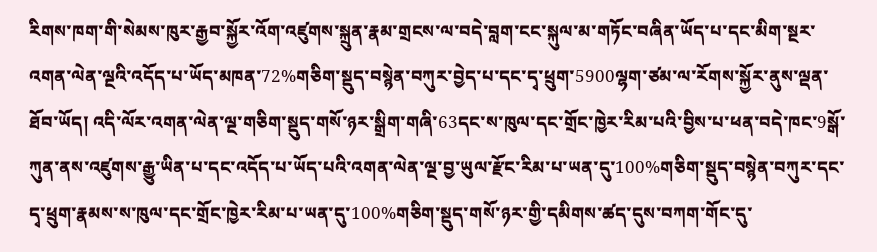རིགས་ཁག་གི་སེམས་ཁུར་རྒྱབ་སྐྱོར་འོག་འཛུགས་སྐྲུན་རྣམ་གྲངས་ལ་བདེ་བླག་ངང་སྐུལ་མ་གཏོང་བཞིན་ཡོད་པ་དང་མིག་སྔར་འགན་ལེན་ལྔའི་འདོད་པ་ཡོད་མཁན་72%གཅིག་སྡུད་བསྙེན་བཀུར་བྱེད་པ་དང་དྭ་ཕྲུག་5900ལྷག་ཙམ་ལ་རོགས་སྐྱོར་ནུས་ལྡན་ཐོབ་ཡོད། འདི་ལོར་འགན་ལེན་ལྔ་གཅིག་སྡུད་གསོ་ཉར་སྒྲིག་གཞི་63དང་ས་ཁུལ་དང་གྲོང་ཁྱེར་རིམ་པའི་བྱིས་པ་ཕན་བདེ་ཁང་9སྒོ་ཀུན་ནས་འཛུགས་རྒྱུ་ཡིན་པ་དང་འདོད་པ་ཡོད་པའི་འགན་ལེན་ལྔ་བྱ་ཡུལ་རྫོང་རིམ་པ་ཡན་དུ་100%གཅིག་སྡུད་བསྙེན་བཀུར་དང་དྭ་ཕྲུག་རྣམས་ས་ཁུལ་དང་གྲོང་ཁྱེར་རིམ་པ་ཡན་དུ་100%གཅིག་སྡུད་གསོ་ཉར་གྱི་དམིགས་ཚད་དུས་བཀག་གོང་དུ་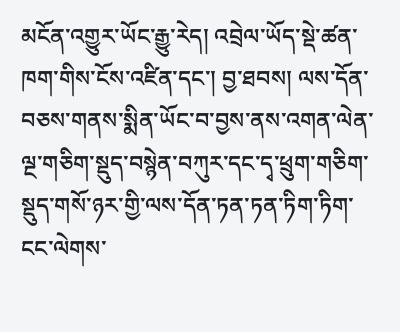མངོན་འགྱུར་ཡོང་རྒྱུ་རེད། འབྲེལ་ཡོད་སྡེ་ཚན་ཁག་གིས་ངོས་འཛིན་དང་། བྱ་ཐབས། ལས་དོན་བཅས་གནས་སྨིན་ཡོང་བ་བྱས་ནས་འགན་ལེན་ལྔ་གཅིག་སྡུད་བསྙེན་བཀུར་དང་དྭ་ཕྲུག་གཅིག་སྡུད་གསོ་ཉར་གྱི་ལས་དོན་ཏན་ཏན་ཏིག་ཏིག་ངང་ལེགས་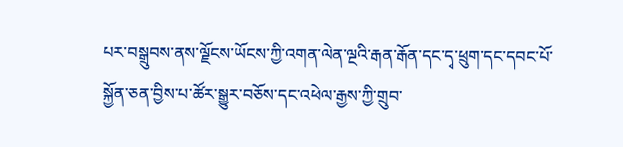པར་བསྒྲུབས་ནས་ལྗོངས་ཡོངས་ཀྱི་འགན་ལེན་ལྔའི་རྒན་རྒོན་དང་དྭ་ཕྲུག་དང་དབང་པོ་སྐྱོན་ཅན་བྱིས་པ་ཚོར་སྒྱུར་བཅོས་དང་འཕེལ་རྒྱས་ཀྱི་གྲུབ་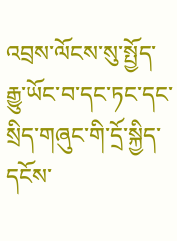འབྲས་ལོངས་སུ་སྤྱོད་རྒྱུ་ཡོང་བ་དང་ཏང་དང་སྲིད་གཞུང་གི་དྲོ་སྐྱིད་དངོས་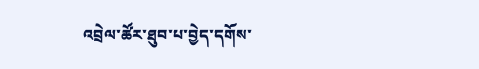འབྲེལ་ཚོར་ཐུབ་པ་བྱེད་དགོས་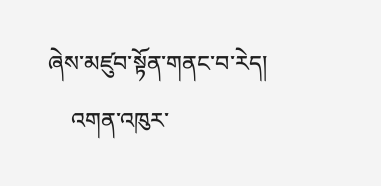ཞེས་མཛུབ་སྟོན་གནང་བ་རེད།
    འགན་འཁུར་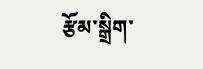རྩོམ་སྒྲིག་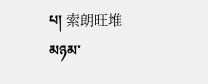པ། 索朗旺堆
མཉམ་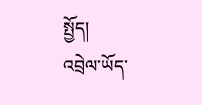སྤྱོད།
འབྲེལ་ཡོད་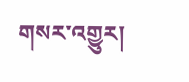གསར་འགྱུར།